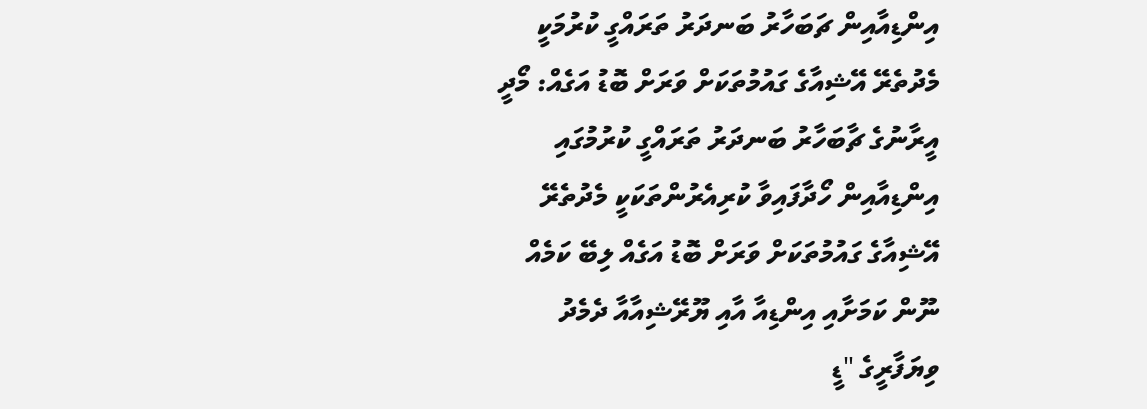އިންޑިއާއިން ޗަބަހާރު ބަނދަރު ތަރައްގީ ކުރުމަކީ މެދުތެރޭ އޭޝިއާގެ ގައުމުތަކަށް ވަރަށް ބޮޑު އަގެއް: މޯދީ
އީރާނުގެ ޗާބަހާރު ބަނދަރު ތަރައްގީ ކުރުމުގައި އިންޑިއާއިން ހޯދާފައިވާ ކުރިއެރުންތަކަކީ މެދުތެރޭ އޭޝިއާގެ ގައުމުތަކަށް ވަރަށް ބޮޑު އަގެއް ލިބޭ ކަމެއް ނޫން ކަމަށާއި އިންޑިއާ އާއި ޔޫރޭޝިއާއާ ދެމެދު ވިޔަފާރީގެ "ޑީ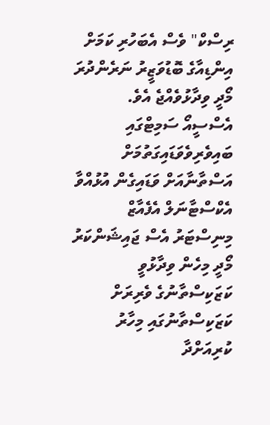ރިސްކް" ވެސް އެބަހުރި ކަމަށް އިންޑިއާގެ ބޮޑުވަޒީރު ނަރެންދުރަ މޯދީ ވިދާޅުވެއްޖެ އެވެ.
އެސްސީއޯ ސަމިޓްގައި ބައިވެރިވެވަޑައިގަތުމަށް އަސްތާނާއަށް ވަޑައިގެން އުޅުއްވާ އެކްސްޓާނަލް އެފެއާޒް މިނިސްޓަރު އެސް ޖައިޝަންކަރު މޯދީ މިހެން ވިދާޅުވީ ކަޒަކިސްތާނުގެ ވެރިރަށް ކަޒަކިސްތާނުގައި މިހާރު ކުރިއަށްދާ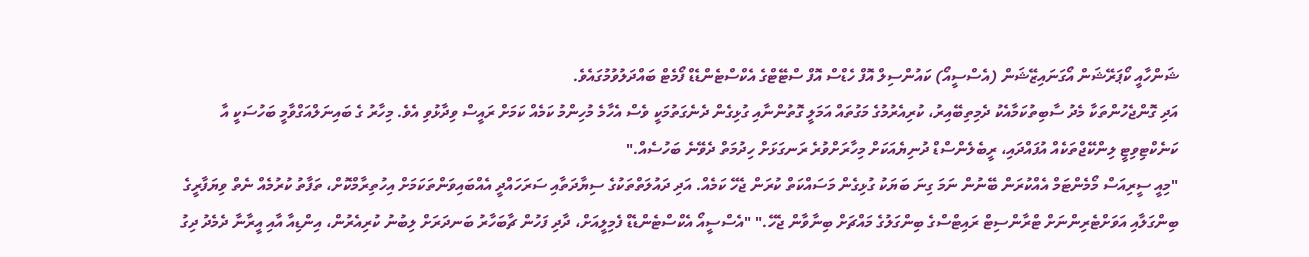ޝަންހާއީ ކޯޕަރޭޝަން އޯގަނައިޒޭޝަން (އެސްސީއޯ) ކައުންސިލް އޮފް ހެޑްސް އޮފް ސްޓޭޓްގެ އެކްސްޓެންޑެޑް ފޯމެޓް ބައްދަލުވުމުގައެވެ.
އަދި ގޮންޖެހުންތަކާ މެދު ސާބިތުކަމާއެކު ދެމިތިބޭއިރު، ކުރިއެރުމުގެ މަގުތައް އަމަލީ ގޮތުންނާއި ގުޅިގެން ދެނެގަތުމަކީ ވެސް އެހާމެ މުހިންމު ކަމެއް ކަމަށް ރައީސް ވިދާޅުވި އެވެ. މިހާރު ގެ ބައިނަލްއަގްވާމީ ބަހުސަކީ އާ ކަނެކްޓިވިޓީ ލިންކޭޖްތަކެއް އުފައްދައި، ރީބެލެންސްޑް ދުނިޔެއަކަށް މިހާރަށްވުރެ ރަނގަޅަށް ހިދުމަތް ދެވޭނެ ބަހުސެއް."
"މިއީ ސީރިއަސް މޯމެންޓަމް އެއްކުރަން ބޭނުން ނަމަ ގިނަ ބަޔަކު ގުޅިގެން މަސައްކަތް ކުރަން ޖެހޭ ކަމެއް. އަދި ދައުލަތްތަކުގެ ސިޔާދަތާއި ސަރަހައްދީ އެއްބައިވަންތަކަމަށް އިހުތިރާމްކޮށް، ތަފާތު ކުރުމެއް ނެތް ވިޔަފާރީގެ ބިންގަލާއި އަވަށްޓެރިންނަށް ޓްރާންސިޓް ރައިޓްސްގެ ބިންގަލުގެ މައްޗަށް ބިނާވާން ޖެހޭ." "އެސްސީއޯ އެކްސްޓެންޑެޑް ފެމިލީއަށް، ދާދި ފަހުން ޗާބަހާރު ބަނދަރަށް ލިބުނު ކުރިއެރުން، އިންޑިއާ އާއި އީރާނާ ދެމެދު ދިގު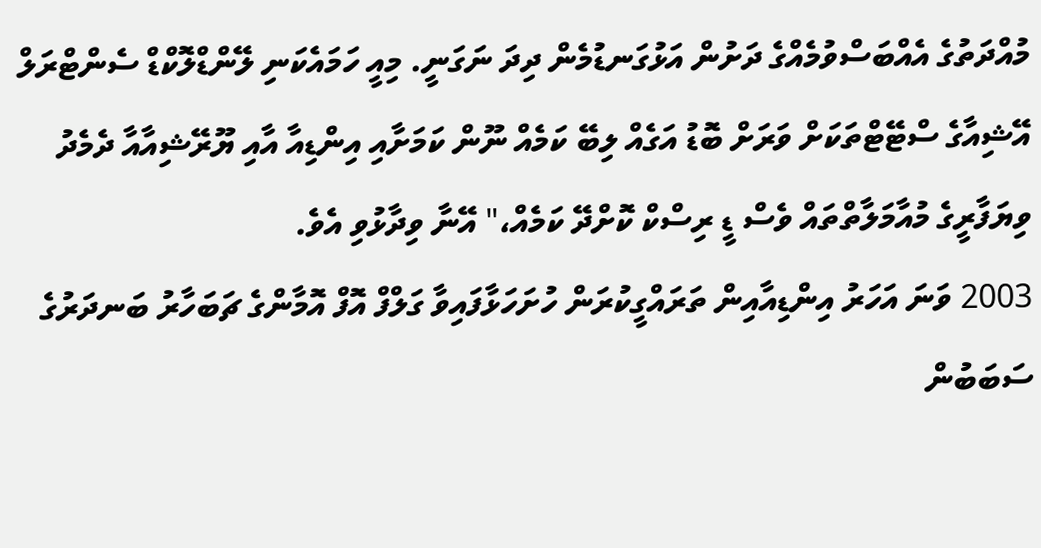މުއްދަތުގެ އެއްބަސްވުމެއްގެ ދަށުން އަޅުގަނޑުމެން ދިދަ ނަގަނީ. މިއީ ހަމައެކަނި ލޭންޑްލޮކްޑް ސެންޓްރަލް އޭޝިއާގެ ސްޓޭޓްތަކަށް ވަރަށް ބޮޑު އަގެއް ލިބޭ ކަމެއް ނޫން ކަމަށާއި އިންޑިއާ އާއި ޔޫރޭޝިއާއާ ދެމެދު ވިޔަފާރީގެ މުއާމަލާތްތައް ވެސް ޑީ ރިސްކް ކޮށްދޭ ކަމެއް،" އޭނާ ވިދާޅުވި އެވެ.
2003 ވަނަ އަހަރު އިންޑިއާއިން ތަރައްގީކުރަން ހުށަހަޅާފައިވާ ގަލްފް އޮފް އޮމާންގެ ޗަބަހާރު ބަނދަރުގެ ސަބަބުން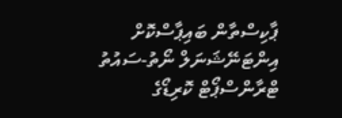ޕާކިސްތާން ބައިޕާސްކޮށް އިންޓަނޭޝަނަލް ނޯތު-ސައުތު ޓްރާންސްޕޯޓް ކޮރިޑޯގެ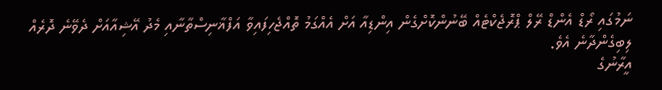ނަމުގައި ރޯޑް އެންޑް ރޭލް ޕްރޮޖެކްޓެއް ބޭނުންކޮށްގެން އިންޑިއާ އަށް އެއްގަމު ތޮއްޖެހިފައިވާ އަފްޣާނިސްތާނާއި މެދު އޭޝިއާއަށް ދެވޭނެ ދޮރެއް ލިބިގެންދާނެ އެވެ.
އީރާނުގެ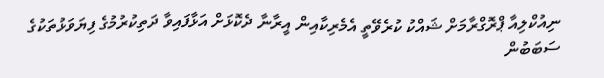ނިއުކްލިއާ ޕްރޮގްރާމަށް ޝައްކު ކުރެވޭތީ އެމެރިކާއިން އީރާނާ ދެކޮޅަށް އަޅާފައިވާ ދަތިކުރުމުގެ ފިޔަވަޅުތަކުގެ ސަބަބުން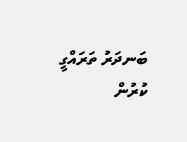ބަނދަރު ތަރައްގީ ކުރުން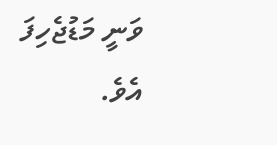ވަނީ މަޑުޖެހިފަ އެވެ.